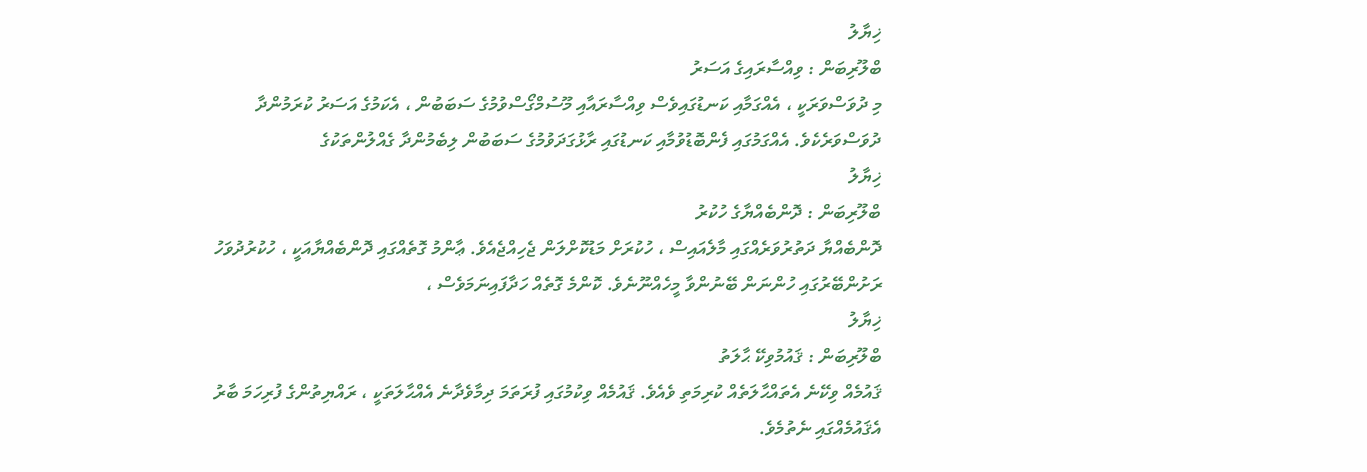ޚިޔާލު
ބްލޫރިބަން : ވިއްސާރައިގެ އަސަރު
މި ދުވަސްވަރަކީ ، އެއްގަމާއި ކަނޑުގައިވެސް ވިއްސާރައާއި މޫސުމްގޯސްވުމުގެ ސަބަބުން ، އެކަމުގެ އަސަރު ކުރަމުންދާ ދުވަސްވަރެކެވެ. އެއްގަމުގައި ފެންބޮޑުވުމާއި ކަނޑުގައި ރާޅުގަދަވުމުގެ ސަބަބުން ލިބެމުންދާ ގެއްލުންތަކުގެ
ޚިޔާލު
ބްލޫރިބަން : ދޮންބެއްޔާގެ ހުކުރު
ދޮންބެއްޔާ ދަތުރުވަރެއްގައި މާލެއައިސް ، ހުކުރަށް މަޑުކޮށްލަން ޖެހިއްޖެއެވެ. ޢާންމު ގޮތެއްގައި ދޮންބެއްޔާއަކީ ، ހުކުރުދުވަހު ރަށުންބޭރުގައި ހުންނަން ބޭނުންވާ މީހެއްނޫނެވެ. ކޮންމެ ގޮތެއް ހަދާފައިނަމަވެސް ،
ޚިޔާލު
ބްލޫރިބަން : ޤައުމުވިކޭ ޙާލަތު
ޤައުމެއް ވިކޭނެ އެތައްޙާލަތެއް ކުރިމަތި ވެއެވެ. ޤައުމެއް ވިކުމުގައި ފުރަތަމަ ދިމާވެދާނެ އެއްޙާލަތަކީ ، ރައްޔިތުންގެ ފުރިހަމަ ބާރު އެޤައުމެއްގައި ނެތުމެވެ.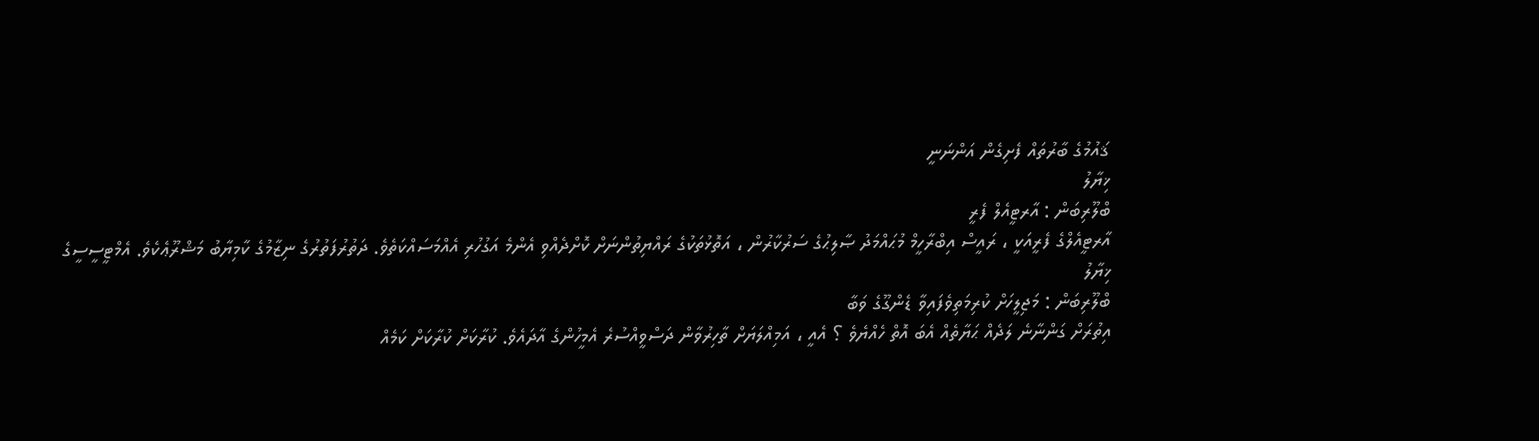ޤައުމުގެ ބާރުތައް ފެށިގެން އަންނަނީ
ޚިޔާލު
ބްލޫރިބަން : އާރޓީއެލް ފެރީ
އާރޓީއެލްގެ ފެރީއަކީ ، ރައީސް އިބްރާހީމް މުޙައްމަދު ޞާލިޙުގެ ސަރުކާރުން ، އަތޮޅުތަކުގެ ރައްޔިތުންނަށް ކޮށްދެއްވި އެންމެ އަގުހުރި އެއްމަސައްކަތެވެ. ދަތުރުފަތުރުގެ ނިޒާމުގެ ކާމިޔާބު މަޝްރޫޢެކެވެ. އެމްޓީސީސީގެ
ޚިޔާލު
ބްލޫރިބަން : މަޖިލީހަށް ކުރިމަތިވެފައިވާ ޑެންގޫގެ ވަބާ
އިތުރަށް ގަންނާނެ ލަދެއް ޙަޔާތެއް އެބަ އޮތް ހެއްޔެވެ ؟ އެއީ ، އަމިއްލަޔަށް ތާހިރުވާން ދަސްވީއްސުރެ އެމީހުންގެ އާދައެވެ. ކުރާކަށް ކުރާކަށް ކަމެއް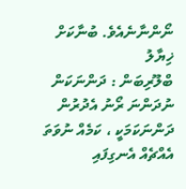ނޯންނާނެއެވެ. ބުނާކަށް
ޚިޔާލު
ބްލޫރިބަން : ދަންނަކަން ނުދަންނަ ރޯނު އެދުރުން
ދަންނަކަމަކީ ، ކަމެއް ނުވަތަ އެއްޗެއް އެނގިފައި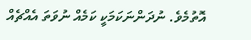އޮތުމެވެ. ނުދަންނަކަމަކީ ކަމެއް ނުވަތަ އެއްޗެއް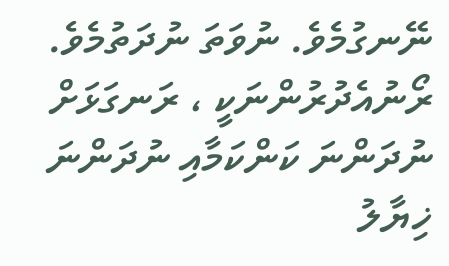ނޭނގުމެވެ. ނުވަތަ ނުދަތުމެވެ. ރޯނުއެދުރުންނަކީ ، ރަނގަޅަށް ނުދަންނަ ކަންކަމާއި ނުދަންނަ
ޚިޔާލު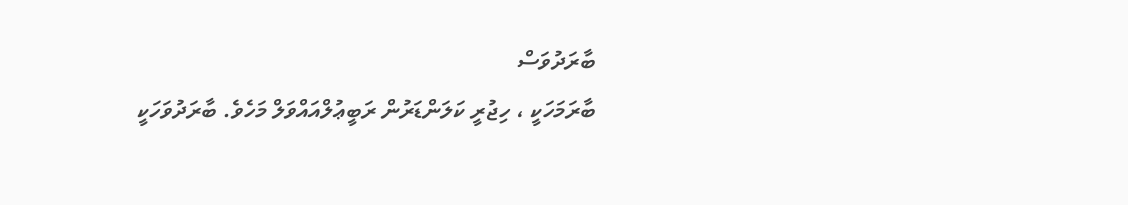ބާރަދުވަސް
ބާރަމަހަކީ ، ހިޖުރީ ކަލަންޑަރުން ރަބީޢުލްއައްވަލް މަހެވެ. ބާރަދުވަހަކީ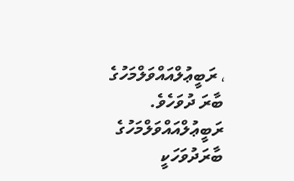، ރަބީޢުލްއައްވަލްމަހުގެ ބާރަ ދުވަހެވެ. ރަބީޢުލްއައްވަލްމަހުގެ ބާރަދުވަހަކީ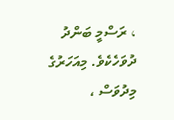، ރަސްމީ ބަންދު ދުވަހެކެވެ. މިއަހަރުގެ މިދުވަސް ،